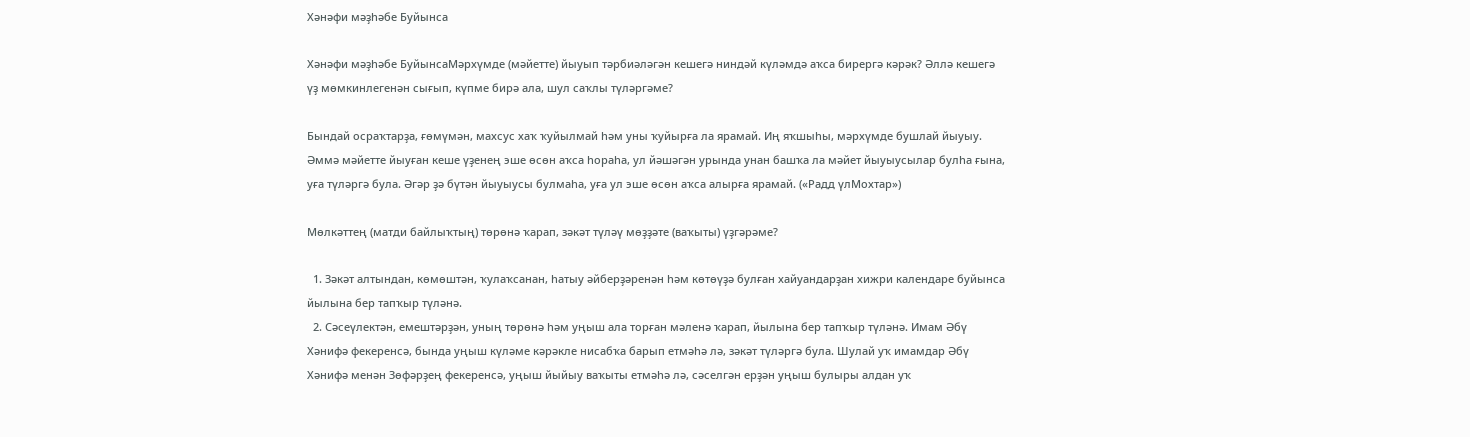Хәнәфи мәҙһәбе Буйынса

Хәнәфи мәҙһәбе БуйынсаМәрхүмде (мәйетте) йыуып тәрбиәләгән кешегә ниндәй күләмдә аҡса бирергә кәрәк? Әллә кешегә үҙ мөмкинлегенән сығып, күпме бирә ала, шул саҡлы түләргәме?

Бындай осраҡтарҙа, ғөмүмән, махсус хаҡ ҡуйылмай һәм уны ҡуйырға ла ярамай. Иң яҡшыһы, мәрхүмде бушлай йыуыу. Әммә мәйетте йыуған кеше үҙенең эше өсөн аҡса һораһа, ул йәшәгән урында унан башҡа ла мәйет йыуыусылар булһа ғына, уға түләргә була. Әгәр ҙә бүтән йыуыусы булмаһа, уға ул эше өсөн аҡса алырға ярамай. («Радд үлМохтар»)

Мөлкәттең (матди байлыҡтың) төрөнә ҡарап, зәкәт түләү мөҙҙәте (ваҡыты) үҙгәрәме?

  1. Зәкәт алтындан, көмөштән, ҡулаҡсанан, һатыу әйберҙәренән һәм көтөүҙә булған хайуандарҙан хижри календаре буйынса йылына бер тапҡыр түләнә.
  2. Сәсеүлектән, емештәрҙән, уның төрөнә һәм уңыш ала торған мәленә ҡарап, йылына бер тапҡыр түләнә. Имам Әбү Хәнифә фекеренсә, бында уңыш күләме кәрәкле нисабҡа барып етмәһә лә, зәкәт түләргә була. Шулай уҡ имамдар Әбү Хәнифә менән Зөфәрҙең фекеренсә, уңыш йыйыу ваҡыты етмәһә лә, сәселгән ерҙән уңыш булыры алдан уҡ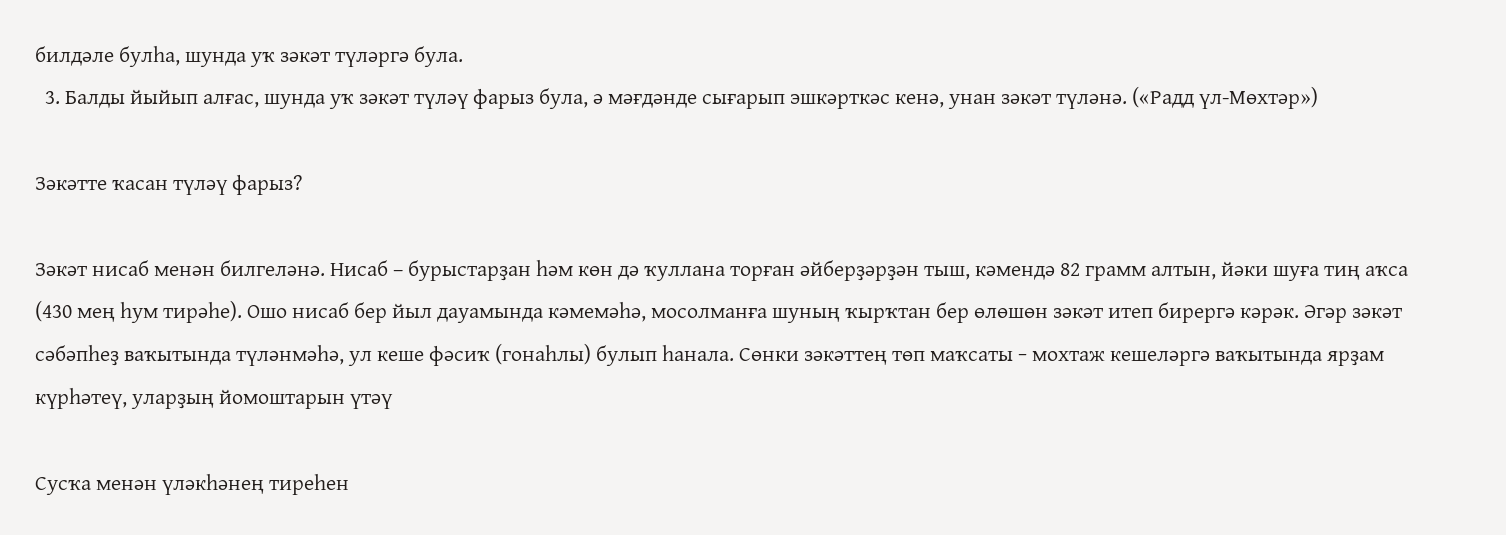билдәле булһа, шунда уҡ зәкәт түләргә була.
  3. Балды йыйып алғас, шунда уҡ зәкәт түләү фарыз була, ә мәғдәнде сығарып эшкәрткәс кенә, унан зәкәт түләнә. («Радд үл-Мөхтәр»)

Зәкәтте ҡасан түләү фарыз?

Зәкәт нисаб менән билгеләнә. Нисаб – бурыстарҙан һәм көн дә ҡуллана торған әйберҙәрҙән тыш, кәмендә 82 грамм алтын, йәки шуға тиң аҡса (430 мең һум тирәһе). Ошо нисаб бер йыл дауамында кәмемәһә, мосолманға шуның ҡырҡтан бер өлөшөн зәкәт итеп бирергә кәрәк. Әгәр зәкәт сәбәпһеҙ ваҡытында түләнмәһә, ул кеше фәсиҡ (гонаһлы) булып һанала. Сөнки зәкәттең төп маҡсаты − мохтаж кешеләргә ваҡытында ярҙам күрһәтеү, уларҙың йомоштарын үтәү

Сусҡа менән үләкһәнең тиреһен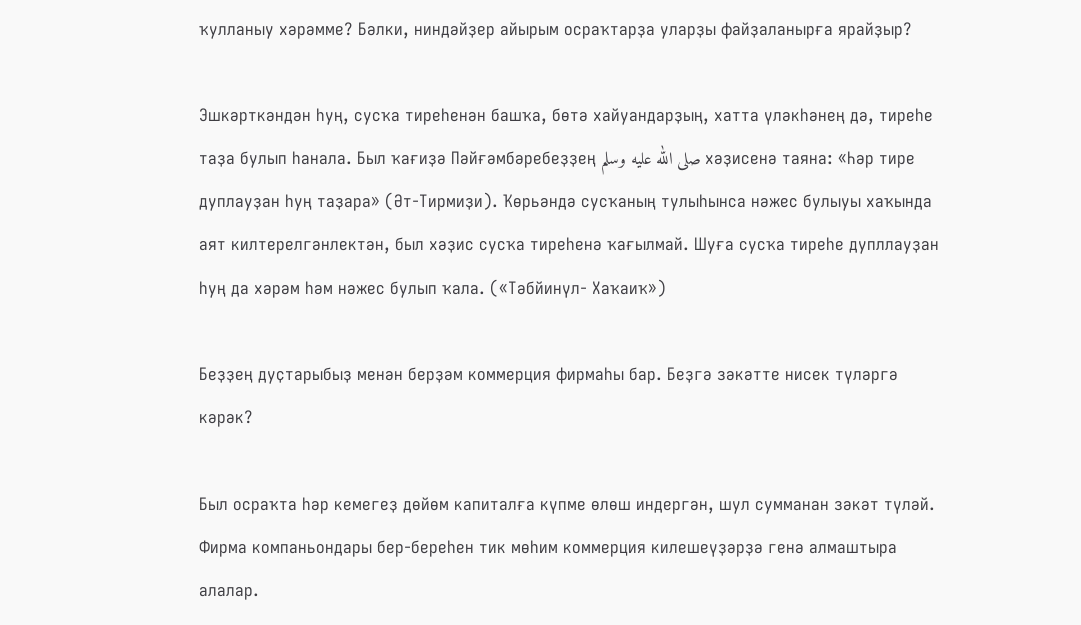ҡулланыу хәрәмме? Бәлки, ниндәйҙер айырым осраҡтарҙа уларҙы файҙаланырға ярайҙыр?

Эшкәрткәндән һуң, сусҡа тиреһенән башҡа, бөтә хайуандарҙың, хатта үләкһәнең дә, тиреһе таҙа булып һанала. Был ҡағиҙә Пәйғәмбәребеҙҙең صلى الله عليه وسلم хәҙисенә таяна: «Һәр тире дуплауҙан һуң таҙара» (Әт-Тирмиҙи). Ҡөрьәндә сусҡаның тулыһынса нәжес булыуы хаҡында аят килтерелгәнлектән, был хәҙис сусҡа тиреһенә ҡағылмай. Шуға сусҡа тиреһе дупллауҙан һуң да хәрәм һәм нәжес булып ҡала. («Тәбйинүл- Хаҡаиҡ»)

Беҙҙең дуҫтарыбыҙ менән берҙәм коммерция фирмаһы бар. Беҙгә зәкәтте нисек түләргә кәрәк?

Был осраҡта һәр кемегеҙ дөйөм капиталға күпме өлөш индергән, шул сумманан зәкәт түләй. Фирма компаньондары бер-береһен тик мөһим коммерция килешеүҙәрҙә генә алмаштыра алалар.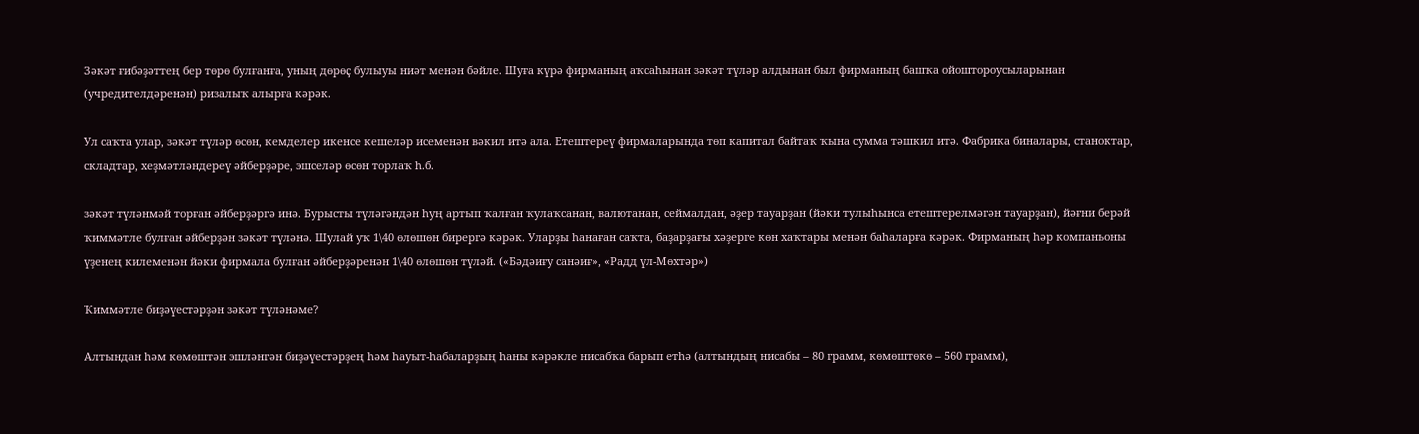Зәкәт ғибәҙәттең бер төрө булғанға, уның дөрөҫ булыуы ниәт менән бәйле. Шуға күрә фирманың аҡсаһынан зәкәт түләр алдынан был фирманың башҡа ойоштороусыларынан (учредителдәренән) ризалыҡ алырға кәрәк.

Ул саҡта улар, зәкәт түләр өсөн, кемделер икенсе кешеләр исеменән вәкил итә ала. Етештереү фирмаларында төп капитал байтаҡ ҡына сумма тәшкил итә. Фабрика биналары, станоктар, складтар, хеҙмәтләндереү әйберҙәре, эшселәр өсөн торлаҡ һ.б.

зәкәт түләнмәй торған әйберҙәргә инә. Бурысты түләгәндән һуң артып ҡалған ҡулаҡсанан, валютанан, сеймалдан, әҙер тауарҙан (йәки тулыһынса етештерелмәгән тауарҙан), йәғни берәй ҡиммәтле булған әйберҙән зәкәт түләнә. Шулай уҡ 1\40 өлөшөн бирергә кәрәк. Уларҙы һанаған саҡта, баҙарҙағы хәҙерге көн хаҡтары менән баһаларға кәрәк. Фирманың һәр компаньоны үҙенең килеменән йәки фирмала булған әйберҙәренән 1\40 өлөшөн түләй. («Бәдәиғу санәиғ», «Радд үл-Мөхтәр»)

Ҡиммәтле биҙәүестәрҙән зәкәт түләнәме?

Алтындан һәм көмөштән эшләнгән биҙәүестәрҙең һәм һауыт-һабаларҙың һаны кәрәкле нисабҡа барып етһә (алтындың нисабы – 80 грамм, көмөштөкө – 560 грамм),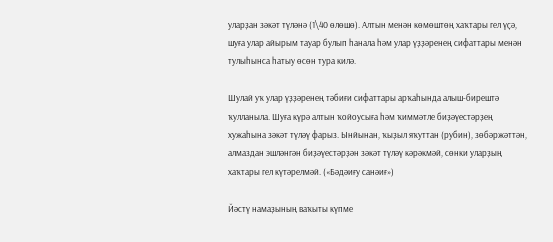уларҙан зәкәт түләнә (1\40 өлөшө). Алтын менән көмөштөң хаҡтары гел үҫә, шуға улар айырым тауар булып һанала һәм улар үҙҙәренең сифаттары менән тулыһынса һатыу өсөн тура килә.

Шулай уҡ улар үҙҙәренең тәбиғи сифаттары арҡаһында алыш-бирештә ҡулланыла. Шуға күрә алтын ҡойоусыға һәм ҡиммәтле биҙәүестәрҙең хужаһына зәкәт түләү фарыз. Ынйынан, ҡыҙыл яҡуттан (рубин), зөбәржәттән, алмаздан эшләнгән биҙәүестәрҙән зәкәт түләү кәрәкмәй, сөнки уларҙың хаҡтары гел күтәрелмәй. («Бәдәиғу санәиғ»)

Йәстү намаҙының ваҡыты күпме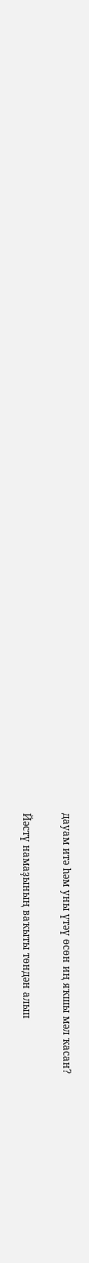дауам итә һәм уны үтәү өсөн иң яҡшы мәл ҡасан?

Йәстү намаҙының ваҡыты төндән алып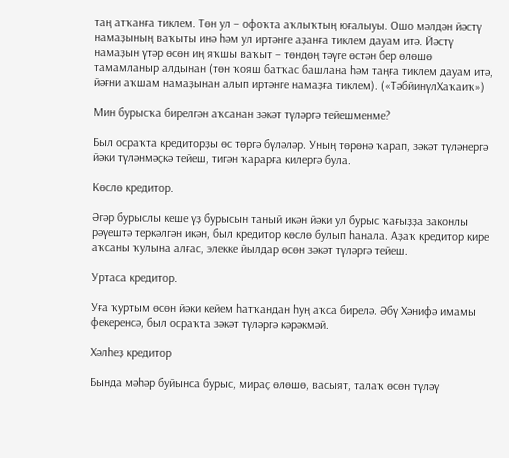таң атҡанға тиклем. Төн ул − офоҡта аҡлыҡтың юғалыуы. Ошо мәлдән йәстү намаҙының ваҡыты инә һәм ул иртәнге аҙанға тиклем дауам итә. Йәстү намаҙын үтәр өсөн иң яҡшы ваҡыт − төндөң тәүге өстән бер өлөшө тамамланыр алдынан (төн ҡояш батҡас башлана һәм таңға тиклем дауам итә, йәғни аҡшам намаҙынан алып иртәнге намаҙға тиклем). («ТәбйинүлХаҡаиҡ»)

Мин бурысҡа бирелгән аҡсанан зәкәт түләргә тейешменме?

Был осраҡта кредиторҙы өс төргә бүләләр. Уның төрөнә ҡарап, зәкәт түләнергә йәки түләнмәҫкә тейеш, тигән ҡарарға килергә була.

Көслө кредитор.

Әгәр бурыслы кеше үҙ бурысын таный икән йәки ул бурыс ҡағыҙҙа законлы рәүештә теркәлгән икән, был кредитор көслө булып һанала. Аҙаҡ кредитор кире аҡсаны ҡулына алғас, элекке йылдар өсөн зәкәт түләргә тейеш.

Уртаса кредитор.

Уға ҡуртым өсөн йәки кейем һатҡандан һуң аҡса бирелә. Әбү Хәнифә имамы фекеренсә, был осраҡта зәкәт түләргә кәрәкмәй.

Хәлһеҙ кредитор

Бында мәһәр буйынса бурыс, мираҫ өлөшө, васыят, талаҡ өсөн түләү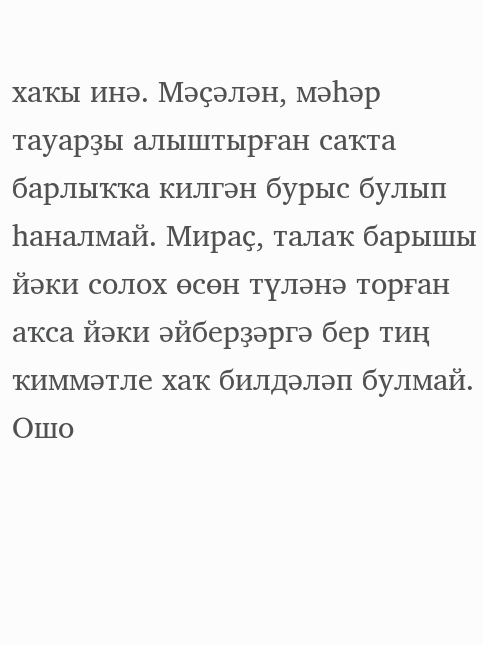хаҡы инә. Мәҫәлән, мәһәр тауарҙы алыштырған саҡта барлыҡҡа килгән бурыс булып һаналмай. Мираҫ, талаҡ барышы йәки солох өсөн түләнә торған аҡса йәки әйберҙәргә бер тиң ҡиммәтле хаҡ билдәләп булмай. Ошо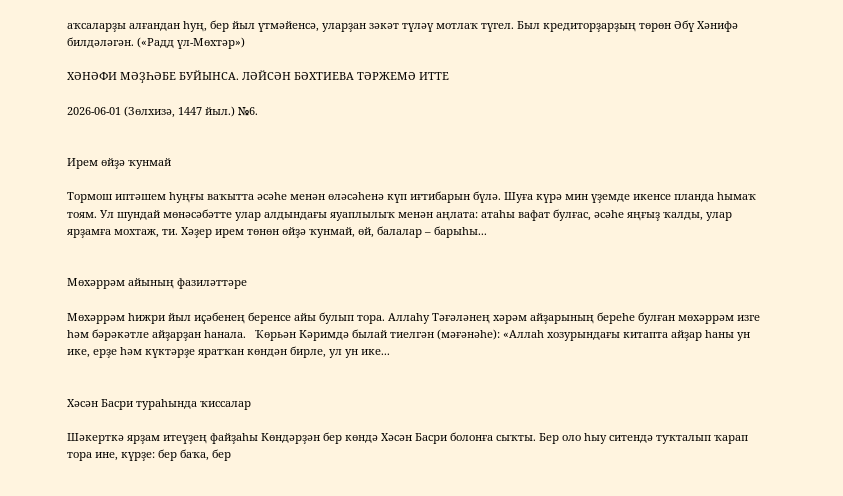аҡсаларҙы алғандан һуң, бер йыл үтмәйенсә, уларҙан зәкәт түләү мотлаҡ түгел. Был кредиторҙарҙың төрөн Әбү Хәнифә билдәләгән. («Радд үл-Мөхтәр»)

ХӘНӘФИ МӘҘҺӘБЕ БУЙЫНСА. ЛӘЙСӘН БӘХТИЕВА ТӘРЖЕМӘ ИТТЕ

2026-06-01 (Зөлхизә, 1447 йыл.) №6.


Ирем өйҙә ҡунмай

Тормош иптәшем һуңғы ваҡытта әсәһе менән өләсәһенә күп иғтибарын бүлә. Шуға күрә мин үҙемде икенсе планда һымаҡ тоям. Ул шундай мөнәсәбәтте улар алдындағы яуаплылыҡ менән аңлата: атаһы вафат булғас, әсәһе яңғыҙ ҡалды, улар ярҙамға мохтаж, ти. Хәҙер ирем төнөн өйҙә ҡунмай, өй, балалар – барыһы...


Мөхәррәм айының фазиләттәре

Мөхәррәм һижри йыл иҫәбенең беренсе айы булып тора. Аллаһу Тәғәләнең хәрәм айҙарының береһе булған мөхәррәм изге һәм бәрәкәтле айҙарҙан һанала.   Ҡөрьән Кәримдә былай тиелгән (мәғәнәһе): «Аллаһ хозурындағы китапта айҙар һаны ун ике, ерҙе һәм күктәрҙе яратҡан көндән бирле, ул ун ике...


Хәсән Басри тураһында ҡиссалар

Шәкерткә ярҙам итеүҙең файҙаһы Көндәрҙән бер көндә Хәсән Басри болонға сыҡты. Бер оло һыу ситендә туҡталып ҡарап тора ине, күрҙе: бер баҡа, бер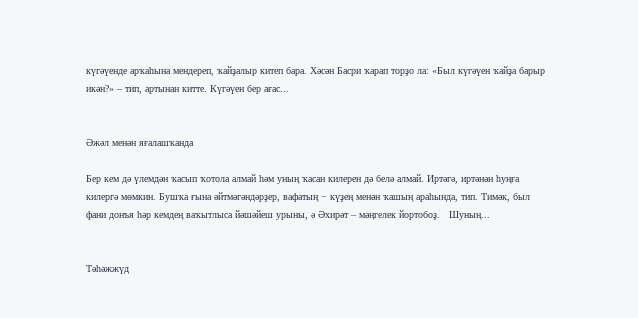күгәүенде арҡаһына мендереп, ҡайҙалыр китеп бара. Хәсән Басри ҡарап торҙо ла: «Был күгәүен ҡайҙа барыр икән?» – тип, артынан китте. Күгәүен бер ағас...


Әжәл менән яғалашҡанда

Бер кем дә үлемдән ҡасып ҡотола алмай һәм уның ҡасан килерен дә белә алмай. Иртәгә, иртәнән һуңға килергә мөмкин. Бушҡа ғына әйтмәгәндәрҙер, вафатың − күҙең менән ҡашың араһында, тип. Тимәк, был фани донъя һәр кемдең ваҡытлыса йәшәйеш урыны, ә Әхирәт – мәңгелек йортобоҙ.   Шуның...


Тәһәжжүд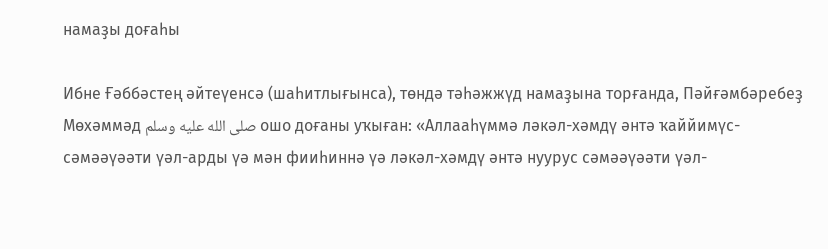намаҙы доғаһы

Ибне Ғәббәстең әйтеүенсә (шаһитлығынса), төндә тәһәжжүд намаҙына торғанда, Пәйғәмбәребеҙ Мөхәммәд صلى الله عليه وسلم ошо доғаны уҡыған: «Аллааһүммә ләкәл-хәмдү әнтә ҡаййимүс-сәмәәүәәти үәл-арды үә мән фииһиннә үә ләкәл-хәмдү әнтә нуурус сәмәәүәәти үәл-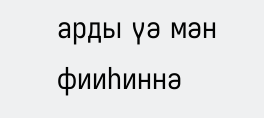арды үә мән фииһиннә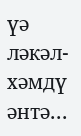үә ләкәл-хәмдү әнтә...